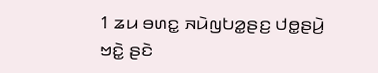1 ꤘꤣ ꤋꤛꤢ꤭ ꤏꤣꤧꤜꤝꤤ꤭ꤔꤢ꤬ ꤓꤥ꤭ꤔꤣꤧ꤬ ꤠꤢꤧ꤭ ꤔꤢꤧ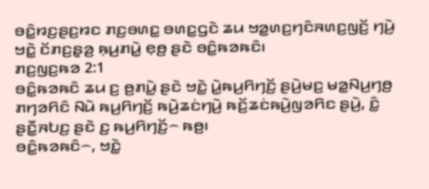ꤋꤢꤨ꤭ꤙꤢ꤬ꤔꤢ꤬ꤙꤢ ꤊꤢ꤬ꤋꤛꤢ꤭ ꤋꤛꤢ꤭ꤞꤢꤧ ꤘꤣ ꤠꤤ꤭ꤛꤢ꤬ꤚꤢꤨꤏꤛꤢ꤬ꤜꤢꤩ꤬ ꤚꤣꤧ꤬ ꤠꤢꤧ꤭ ꤢꤩꤊꤢ꤬ꤔ꤫ꤤ꤬ ꤒ꤫ꤣ꤬ꤊꤣꤧ꤭ ꤕ꤫ꤥ꤬ ꤔꤢꤧ ꤋꤢꤨ꤭ꤒꤤꤒꤢꤨ꤯
ꤊꤢ꤬ꤜꤢ꤬ꤒꤤ 2:1
ꤋꤢꤨ꤭ꤒꤤꤒꤢꤨ ꤘꤣ ꤢ꤬ ꤥ꤬ꤊꤣꤧ꤭ ꤔꤢꤧ ꤠꤢꤧ꤭ ꤣꤧ꤭ꤒꤣ꤬ꤖꤚꤢꤩ꤬ ꤔꤣꤧ꤬ꤗꤢ꤬ ꤗꤤ꤭ꤡꤣ꤬ꤚꤥ꤬ ꤊꤚꤤꤖꤢꤨ ꤡꤣꤧ ꤒꤣ꤬ꤖꤚꤢꤩ꤬ ꤒꤣꤧ꤬ꤘꤢꤦꤚꤣꤧ꤬ ꤒꤢꤩ꤬ꤘꤢꤦꤒꤣꤧ꤬ꤜꤤꤖꤢ ꤔꤣꤧ꤬, ꤢꤨ꤭ ꤔꤢꤪ꤭ꤏꤝꤢ꤬ ꤔꤢꤧ ꤢ꤬ ꤒꤣ꤬ꤖꤚꤢꤩ꤬꤮ ꤒꤥ꤬꤯
ꤋꤢꤨ꤭ꤒꤤꤒꤢꤨ꤮, ꤠꤢꤧ꤭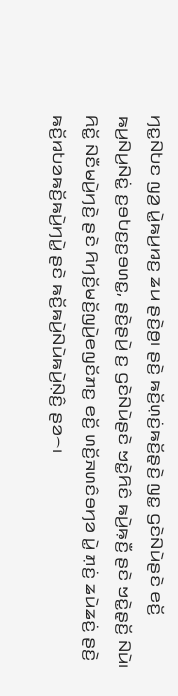ꤚꤢ꤭ꤡꤝꤢ ꤜꤤ꤬ ꤣꤧ꤭ꤒꤣ꤬ꤙꤢ꤬ ꤘꤣ ꤔꤢꤧ꤬ꤥ꤬꤯ ꤔꤢꤧ꤬ ꤒꤢꤩ꤬ꤛ꤫ꤢꤦ꤬ꤒꤢꤩ꤬ꤔ꤫ꤢꤧ꤬ ꤜꤢ꤭ ꤞꤢꤧꤡꤣꤧꤔꤢꤧ ꤕꤢꤩ꤬ ꤒꤣ꤬ꤡꤣ꤬ꤡꤢꤦ꤭ ꤢ꤬ꤋꤝꤢ꤬ꤢ꤬ꤋꤛꤢ꤭, ꤔꤢꤧ꤬ꤔꤣꤧ꤬ ꤢ꤬ ꤞꤢꤧꤡꤣꤧꤔꤢꤧ ꤠꤢꤧ꤭ꤖꤢꤨ ꤒꤣꤧ꤬ꤒ꤫ꤢꤪ꤬ ꤔꤢꤧ ꤠꤢꤧ꤭ꤔ꤫ꤢꤩ꤬ ꤡꤣꤧ꤯ ꤖꤢꤩ꤭ ꤡꤢꤪꤗꤣꤧ꤬ꤚꤢꤧ꤬ ꤔꤢꤧ ꤖꤚꤢꤩ꤬ꤗꤢꤩ꤬ꤜꤣꤧ꤬ꤕꤜꤢꤩꤊꤢ꤬ ꤕꤢꤩ꤬ ꤛꤢꤩ꤬ꤏꤛꤢꤨꤋꤚꤤ ꤣꤧ꤭ ꤊ꤫ꤢꤦ꤬ ꤘꤣꤧꤘꤢꤦ꤬ ꤔꤢꤧ꤬ ꤒꤢꤩ꤬ꤙꤝꤤꤒꤢꤩ꤬ꤒꤣꤧ꤬ꤚꤣꤧ꤭ ꤔꤢꤧ ꤒꤢꤩ꤬ꤒꤣꤧ꤬ꤡꤣꤧꤒꤣꤧ꤬ꤡ꤫ꤢꤨ꤬ ꤔꤤ꤮꤯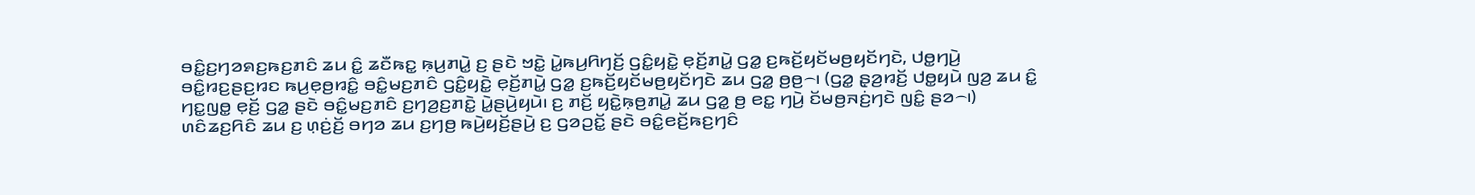ꤋꤢꤨ꤭ꤢ꤬ꤚꤤꤎꤢ꤬ꤒꤢ꤬ꤊꤢꤨ ꤘꤣ ꤢꤨ꤭ ꤘꤢꤪꤒꤢ꤭ ꤒ꤫ꤣ꤬ꤊꤣꤧ꤭ ꤢ꤬ ꤔꤢꤧ ꤠꤢꤧ꤭ ꤣꤧ꤭ꤒꤣ꤬ꤖꤚꤢꤩ꤬ ꤞꤢꤨ꤭ꤟꤢꤧ꤭ ꤕ꤫ꤢꤩ꤬ꤊꤣꤧ꤭ ꤞꤤ꤭ ꤢ꤬ꤒꤢꤩ꤬ꤟꤢꤩꤗꤥ꤬ꤟꤢꤩꤚꤢꤧ, ꤓꤥ꤭ꤚꤣꤧ꤬ ꤋꤢꤨ꤭ꤙꤢ꤬ꤔꤢ꤬ꤙꤢ ꤒꤣ꤬ꤕ꤫ꤥ꤬ꤙꤢꤨ꤭ ꤋꤢꤨ꤭ꤗꤢ꤬ꤊꤢꤨ ꤞꤢꤨ꤭ꤟꤢꤧ꤭ ꤕ꤫ꤢꤩ꤬ꤊꤣꤧ꤭ ꤞꤤ꤭ ꤢ꤬ꤒꤢꤩ꤬ꤟꤢꤩꤗꤥ꤬ꤟꤢꤩꤚꤢꤧ ꤘꤣ ꤞꤤ꤭ ꤥ꤬ꤥ꤬꤮꤯ (ꤞꤤ꤭ ꤔ꤫ꤤ꤬ꤙꤢꤩ꤬ ꤓꤥ꤭ꤟꤣꤧ ꤜꤤ꤬ ꤘꤣ ꤢꤨ꤭ ꤚꤢ꤭ꤜꤥ꤭ ꤕ꤫ꤢꤩ꤬ ꤞꤤ꤭ ꤔꤢꤧ ꤋꤢꤨ꤭ꤗꤢ꤬ꤊꤢꤨ ꤢ꤬ꤚꤤ꤬ꤢ꤬ꤊꤢꤧ꤭ ꤣꤧ꤭ꤔꤣꤧ꤬ꤟꤣꤧ꤯ ꤢ꤬ ꤊꤢꤩ꤬ ꤟꤢꤧ꤭ꤒ꤫ꤥ꤬ꤊꤣꤧ꤭ ꤘꤣ ꤞꤤ꤭ ꤥ꤬ ꤕꤢ꤭ ꤚꤣꤧ꤬ ꤢꤩꤗꤥ꤬ꤏꤢꤦ꤬ꤚꤢꤧ ꤜꤢꤨ꤭ ꤔꤤ꤮꤯)
ꤛꤢꤨꤘꤢ꤬ꤖꤢꤨ ꤘꤣ ꤢ꤬ ꤛ꤫ꤢꤦ꤬ꤢꤩ꤬ ꤋꤚꤤ ꤘꤣ ꤢ꤬ꤚꤥ꤬ ꤒꤣꤧ꤬ꤟꤢꤩ꤬ꤔꤣꤧ꤬ ꤢ꤬ ꤞꤤꤑꤢꤩ꤭ ꤔꤢꤧ ꤋꤢꤨ꤭ꤕꤢꤩ꤬ꤒꤢ꤬ꤚꤢꤨ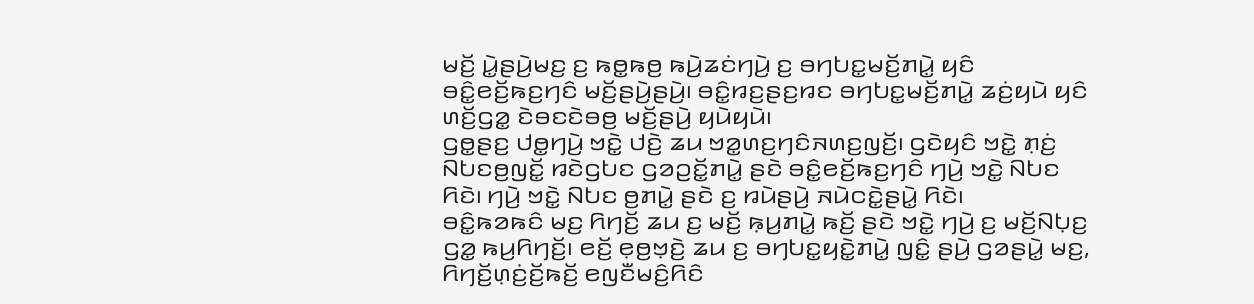ꤗꤢꤩ꤬ ꤣꤧ꤭ꤔꤣꤧ꤬ꤗꤢ꤬ ꤢ꤬ ꤒꤥ꤭ꤒꤥ꤬ ꤒꤣꤧ꤬ꤘꤢꤦꤚꤣꤧ꤬ ꤢ꤬ ꤋꤚꤝꤢ꤭ꤗꤢꤩ꤬ꤊꤣꤧ꤭ ꤟꤢꤨ ꤋꤢꤨ꤭ꤕꤢꤩ꤬ꤒꤢ꤬ꤚꤢꤨ ꤗꤢꤩ꤬ꤔꤣꤧ꤬ꤔꤣꤧ꤬꤯ ꤋꤢꤨ꤭ꤙꤢ꤬ꤔꤢ꤬ꤙꤢ ꤋꤚꤝꤢ꤭ꤗꤢꤩ꤬ꤊꤣꤧ꤭ ꤘꤢꤦ꤬ꤟꤣꤧ ꤟꤢꤨ ꤛꤢꤩ꤬ꤞꤤ꤭ ꤢꤧꤋꤢꤢꤧꤋꤥ꤬ ꤗꤢꤩ꤬ꤔꤣꤧ꤬ ꤟꤣꤧꤟꤣꤧ꤯
ꤞꤥ꤭ꤔꤢ꤬ ꤓꤥ꤭ꤚꤣꤧ꤬ ꤠꤢꤧ꤭ ꤓꤢꤧ꤬ ꤘꤣ ꤠꤤ꤭ꤛꤢ꤬ꤚꤢꤨꤏꤛꤢ꤬ꤜꤢꤩ꤬꤯ ꤞꤢꤧꤟꤢꤨ ꤠꤢꤧ꤭ ꤊ꤫ꤢꤦ꤬ ꤡꤝꤢꤥ꤬ꤜꤢꤩ꤭ ꤙꤢꤧꤞꤝꤢ ꤞꤤꤑꤢꤩ꤭ꤊꤣꤧ꤭ ꤔꤢꤧ ꤋꤢꤨ꤭ꤕꤢꤩ꤬ꤒꤢ꤬ꤚꤢꤨ ꤚꤣꤧ꤬ ꤠꤢꤧ꤭ ꤡꤝꤢ ꤖꤢꤧ꤯ ꤚꤣꤧ꤬ ꤠꤢꤧ꤭ ꤡꤝꤢ ꤥ꤬ꤊꤣꤧ꤭ ꤔꤢꤧ ꤢ꤬ ꤙꤣꤧꤔꤣꤧ꤬ ꤏꤣꤧꤍꤢꤧ꤭ꤔꤣꤧ꤭ ꤖꤢꤧ꤯
ꤋꤢꤨ꤭ꤒꤤꤒꤢꤨ ꤗꤢ꤬ ꤖꤚꤢꤩ꤬ ꤘꤣ ꤢ꤬ ꤗꤢꤩ꤬ ꤒ꤫ꤣ꤬ꤊꤣꤧ꤭ ꤒꤢꤩ꤬ ꤔꤢꤧ ꤠꤢꤧ꤭ ꤚꤣꤧ꤬ ꤢ꤬ ꤗꤢꤩ꤬ꤡꤝ꤫ꤢ꤬ ꤞꤤ꤭ ꤒꤣ꤬ꤖꤚꤢꤩ꤬꤯ ꤕꤢꤩ꤬ ꤕ꤫ꤥ꤬ꤠ꤫ꤢꤧ꤬ ꤘꤣ ꤢ꤬ ꤋꤚꤝꤢ꤭ꤟꤢꤧ꤭ꤊꤣꤧ꤭ ꤜꤢꤨ꤭ ꤔꤣꤧ꤬ ꤞꤤꤔꤣꤧ꤭ ꤗꤢ꤬, ꤖꤚꤢꤩ꤬ꤛ꤫ꤢꤦ꤬ꤢꤩ꤬ꤒꤢꤩ꤬ ꤕꤜꤢꤪꤗꤢꤨ꤬ꤖꤢꤨ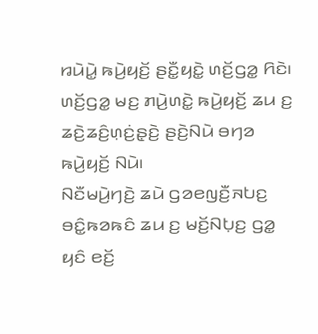ꤙꤣꤧꤣꤧ꤭ ꤒꤣꤧ꤬ꤟꤢꤩ꤬ ꤔꤢꤪ꤭ꤟꤢꤧ꤭ ꤛꤢꤩ꤬ꤞꤤ꤭ ꤖꤢꤧ꤯ ꤛꤢꤩ꤬ꤞꤤ꤭ ꤗꤢ꤬ ꤊꤣꤧ꤬ꤛꤢꤧ꤭ ꤒꤣꤧ꤬ꤟꤢꤩ꤬ ꤘꤣ ꤢ꤬ ꤘꤢꤧ꤬ꤘꤢꤨ꤬ꤛ꤫ꤢꤦ꤬ꤔ꤫ꤢꤧ꤬ ꤔꤢꤧ꤬ꤡꤣꤧ ꤋꤚꤤ ꤒꤣꤧ꤬ꤟꤢꤩ꤬ ꤡꤣꤧ꤯
ꤡꤢꤪꤗꤣꤧ꤬ꤚꤢꤧ꤬ ꤘꤣꤧ ꤞꤤꤕꤜꤢꤪ꤬ꤏꤝꤢ꤬ ꤋꤢꤨ꤭ꤒꤤꤒꤢꤨ ꤘꤣ ꤢ꤬ ꤗꤢꤩ꤬ꤡꤝ꤫ꤢ꤬ ꤞꤤ꤭ ꤟꤢꤨ ꤕꤢꤩ꤬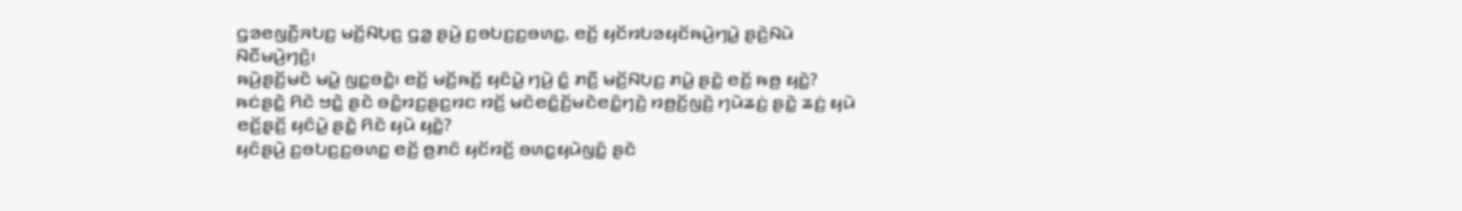ꤞꤤꤕꤜꤢꤪ꤬ꤏꤝꤢ꤬ ꤗꤢꤩ꤬ꤡꤝ꤫ꤢ꤬ ꤞꤤ꤭ ꤔꤣꤧ꤬ ꤢ꤬ꤋꤝꤢ꤬ꤢ꤬ꤋꤛꤢ꤭, ꤕꤢꤩ꤬ ꤟꤢꤩꤙꤝꤤꤟꤢꤩꤒꤣꤧ꤬ꤚꤣꤧ꤭ ꤔꤢꤧ꤬ꤡꤣꤧ ꤡꤢꤪꤗꤣꤧ꤬ꤚꤢꤧ꤬꤯
ꤒꤣꤧ꤬ꤔꤢꤩ꤬ꤗꤢꤧ ꤗꤣꤧ꤭ ꤜꤢ꤭ꤋꤢꤧ꤭꤯ ꤕꤢꤩ꤬ ꤗꤢꤩ꤬ꤒꤢꤩ꤬ ꤟꤢꤨꤣꤧ꤭ ꤚꤣꤧ꤬ ꤢꤨ꤭ ꤊꤢꤪ꤬ ꤗꤢꤩ꤬ꤡꤝ꤫ꤢ꤬ ꤊꤣꤧ꤭ ꤔꤢꤧ꤭ ꤕꤢꤩ꤬ ꤒꤥ꤬ ꤟꤢꤧ꤭? ꤒꤢꤦꤔꤢꤧ꤭ ꤖꤢꤧ ꤠꤢꤧ꤭ ꤔꤢꤧ ꤋꤢꤨ꤭ꤙꤢ꤬ꤔꤢ꤬ꤙꤢ ꤙꤢꤩ꤬ ꤗꤢꤧꤕꤢꤨ꤭ꤢꤩ꤬ꤗꤢꤧꤕꤢꤨ꤭ꤚꤢꤧ꤬ ꤙꤥ꤬ꤢꤩ꤬ꤜꤢꤧ꤬ ꤚꤣꤧꤘꤢꤦ꤬ ꤔꤢꤧ꤭ ꤘꤢꤦ꤬ ꤟꤣꤧ ꤕꤢꤩ꤬ꤔ꤫ꤢꤩ꤬ ꤟꤢꤨꤣꤧ꤭ ꤔꤢꤧ꤭ ꤖꤢꤧ ꤟꤣꤧ ꤟꤢꤧ꤭?
ꤟꤢꤨꤔꤣꤧ꤬ ꤢ꤬ꤋꤝꤢ꤬ꤢ꤬ꤋꤛꤢ꤭ ꤕꤢꤩ꤬ ꤥ꤬ꤊꤢꤨ ꤟꤢꤩꤙꤢꤩ꤬ ꤋꤛꤢ꤭ꤟꤣꤧꤜꤢꤨ꤭ ꤔꤢꤧ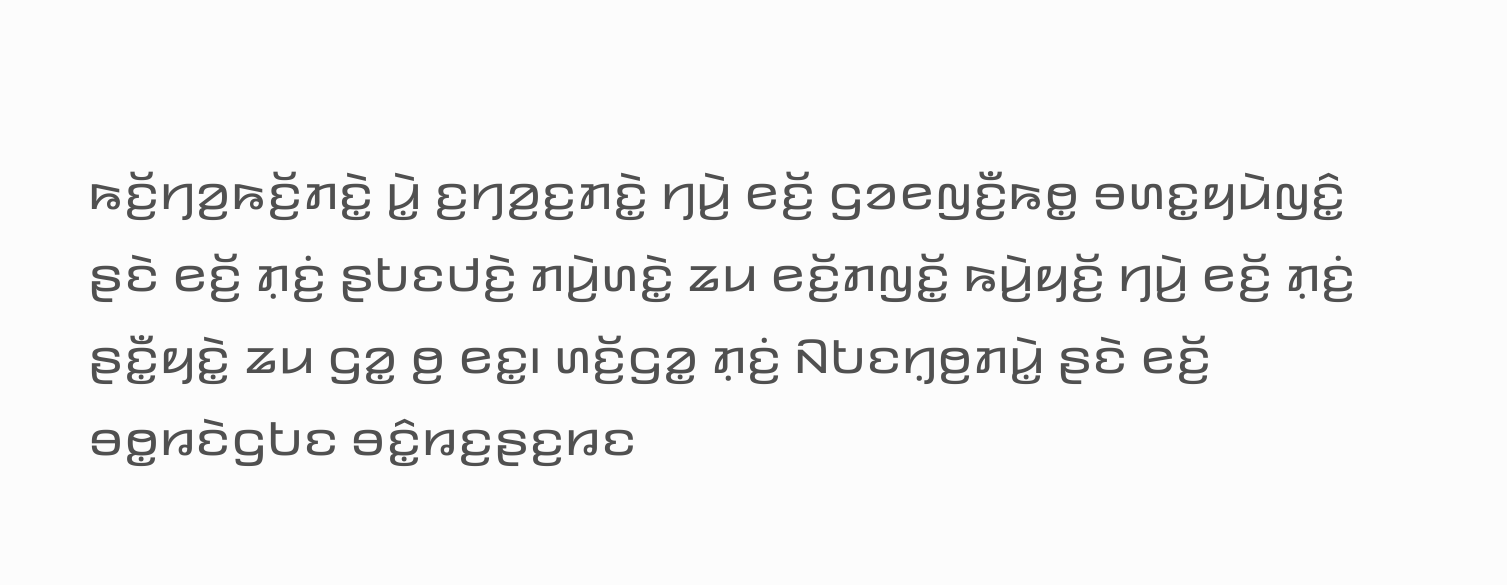ꤒꤢꤩ꤬ꤚꤤ꤬ꤒꤢꤩ꤬ꤊꤢꤧ꤭ ꤣꤧ꤭ ꤢ꤬ꤚꤤ꤬ꤢ꤬ꤊꤢꤧ꤭ ꤚꤣꤧ꤬ ꤕꤢꤩ꤬ ꤞꤤꤕꤜꤢꤪ꤬ꤒꤥ꤭ ꤋꤛꤢ꤭ꤟꤣꤧꤜꤢꤨ꤭ ꤔꤢꤧ ꤕꤢꤩ꤬ ꤊ꤫ꤢꤦ꤬ ꤔꤝꤢꤓꤢꤧ꤬ ꤊꤣꤧ꤬ꤛꤢꤧ꤭ ꤘꤣ ꤕꤢꤩ꤬ꤊꤜꤢꤩ꤭ ꤒꤣꤧ꤬ꤟꤢꤩ꤬ ꤚꤣꤧ꤬ ꤕꤢꤩ꤬ ꤊ꤫ꤢꤦ꤬ ꤔꤢꤪ꤭ꤟꤢꤧ꤭ ꤘꤣ ꤞꤤ꤭ ꤥ꤬ ꤕꤢ꤭꤯ ꤛꤢꤩ꤬ꤞꤤ꤭ ꤊ꤫ꤢꤦ꤬ ꤡꤝꤢꤚ꤫ꤥ꤬ꤊꤣꤧ꤭ ꤔꤢꤧ ꤕꤢꤩ꤬ ꤋꤥ꤭ꤙꤢꤧꤞꤝꤢ ꤋꤢꤨ꤭ꤙꤢ꤬ꤔꤢ꤬ꤙꤢ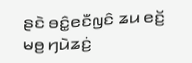ꤔꤢꤧ ꤋꤢꤨ꤭ꤕꤢꤪꤜꤢꤨ ꤘꤣ ꤕꤢꤩ꤬ ꤗꤥ꤬ ꤚꤣꤧꤘꤢꤦ꤬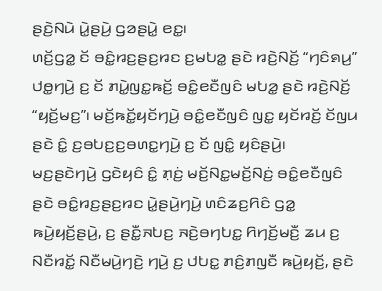ꤔꤢꤧ꤬ꤡꤣꤧ ꤣꤧ꤭ꤔꤣꤧ꤬ ꤞꤤꤔꤣꤧ꤭ ꤕꤢ꤭꤯
ꤛꤢꤩ꤬ꤞꤤ꤭ ꤢꤩ ꤋꤢꤨ꤭ꤙꤢ꤬ꤔꤢ꤬ꤙꤢ ꤢ꤬ꤗꤝꤤ꤭ ꤔꤢꤧ ꤙꤢꤧ꤬ꤡꤢꤩ꤬ “ꤚꤢꤨꤎꤣ꤬” ꤓꤥ꤭ꤚꤣꤧ꤬ ꤢ꤬ ꤢꤩ ꤊꤣꤧ꤭ꤜꤢ꤭ꤒꤢꤩ꤬ ꤋꤢꤨ꤭ꤕꤢꤪꤜꤢꤨ ꤗꤝꤤ꤭ ꤔꤢꤧ ꤙꤢꤧ꤬ꤡꤢꤩ꤬ “ꤟꤢꤩ꤬ꤗꤢ꤬”꤯ ꤗꤢꤩ꤬ꤒꤢꤩ꤭ꤟꤢꤩꤚꤣꤧ꤬ ꤋꤢꤨ꤭ꤕꤢꤪꤜꤢꤨ ꤜꤢ꤭ ꤟꤢꤩꤙꤢꤩ꤬ ꤢꤩꤜꤣ ꤔꤢꤧ ꤢꤨ꤭ ꤢ꤬ꤋꤝꤢ꤬ꤢ꤬ꤋꤛꤢ꤭ꤚꤣꤧ꤬ ꤢ꤬ ꤢꤩ ꤜꤢꤨ꤭ ꤟꤢꤨꤔꤣꤧ꤬꤯
ꤗꤢ꤬ꤔꤢꤧꤚꤣꤧ꤬ ꤞꤢꤧꤟꤢꤨ ꤢꤨ꤭ ꤊ꤫ꤢꤦ꤬ ꤗꤢꤩ꤬ꤡꤢ꤭ꤗꤢꤩ꤬ꤡꤢꤦ꤬ ꤋꤢꤨ꤭ꤕꤢꤪꤜꤢꤨ ꤔꤢꤧ ꤋꤢꤨ꤭ꤙꤢ꤬ꤔꤢ꤬ꤙꤢ ꤣꤧ꤭ꤔꤣꤧ꤬ꤚꤣꤧ꤬ ꤛꤢꤨꤘꤢ꤬ꤖꤢꤨ ꤞꤤ꤭ ꤒꤣꤧ꤬ꤟꤢꤩ꤬ꤔꤣꤧ꤬, ꤢ꤬ ꤔꤢꤪ꤭ꤏꤝꤢ꤬ ꤏꤢꤧ꤬ꤋꤚꤝꤢ꤭ ꤖꤚꤢꤩ꤬ꤗꤢꤪ꤬ ꤘꤣ ꤢ꤬ ꤡꤢꤪꤙꤢꤩ꤭ ꤡꤢꤪꤗꤣꤧ꤬ꤚꤢꤧ꤬ ꤚꤣꤧ꤬ ꤢ꤬ ꤓꤝꤢ꤭ ꤊꤢꤨ꤬ꤊꤜꤢꤪ ꤒꤣꤧ꤬ꤟꤢꤩ꤬, ꤔꤢꤧ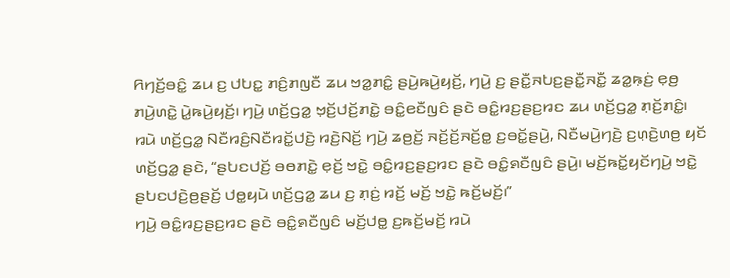ꤖꤚꤢꤩ꤬ꤋꤢꤨ꤭ ꤘꤣ ꤢ꤬ ꤓꤝꤢ꤭ ꤊꤢꤨ꤬ꤊꤜꤢꤪ ꤘꤣ ꤠꤤ꤭ꤊꤢꤨ꤭ ꤔꤣꤧ꤬ꤒꤣꤧ꤬ꤟꤢꤩ꤬, ꤚꤣꤧ꤬ ꤢ꤬ ꤔꤢꤪ꤭ꤏꤝꤢ꤬ꤔꤢꤪ꤭ꤏꤢꤪ꤭ ꤘꤤ꤭ꤒ꤫ꤢꤦ꤬ ꤕ꤫ꤥ꤬ ꤊꤣꤧ꤬ꤛꤢꤧ꤭ ꤣꤧ꤭ꤒꤣꤧ꤬ꤟꤢꤩ꤬꤯ ꤚꤣꤧ꤬ ꤛꤢꤩ꤬ꤞꤤ꤭ ꤠ꤫ꤢꤩ꤬ꤓꤢꤩ꤬ꤊꤢꤧ꤭ ꤋꤢꤨ꤭ꤕꤢꤪꤜꤢꤨ ꤔꤢꤧ ꤋꤢꤨ꤭ꤙꤢ꤬ꤔꤢ꤬ꤙꤢ ꤘꤣ ꤛꤢꤩ꤬ꤞꤤ꤭ ꤊ꤫ꤢꤩ꤬ꤊꤢꤨ꤭꤯
ꤙꤣꤧ ꤛꤢꤩ꤬ꤞꤤ꤭ ꤡꤢꤪꤙꤢꤨ꤬ꤡꤢꤪꤙꤢꤩ꤭ꤓꤢꤧ꤬ ꤙꤢꤧ꤬ꤡꤢꤩ꤬ ꤚꤣꤧ꤬ ꤘꤥ꤬ꤢꤩ꤬ ꤏꤢꤩ꤬ꤢꤩ꤬ꤏꤢꤩ꤬ꤥ꤭ ꤢ꤬ꤋꤢꤩ꤭ꤔꤣꤧ꤬, ꤡꤢꤪꤗꤣꤧ꤬ꤚꤢꤧ꤬ ꤢ꤬ꤛ꤫ꤢꤧ꤬ꤛꤥ꤬ ꤟꤢꤩ ꤛꤢꤩ꤬ꤞꤤ꤭ ꤔꤢꤧ, “ꤔꤝꤢꤓꤢꤩ꤬ ꤋꤥꤊꤢꤧ꤭ ꤕ꤫ꤢꤩ꤬ ꤠꤢꤧ꤭ ꤋꤢꤨ꤭ꤙꤢ꤬ꤔꤢ꤬ꤙꤢ ꤔꤢꤧ ꤋꤢꤨ꤭ꤎꤢꤪꤜꤢꤨ ꤔꤣꤧ꤬꤯ ꤗꤢꤩ꤬ꤒꤢꤩ꤭ꤟꤢꤩꤚꤣꤧ꤬ ꤠꤢꤧ꤭ ꤔꤝꤢꤓꤢꤧ꤬ꤥ꤬ꤔꤢꤩ꤬ ꤓꤥ꤭ꤟꤣꤧ ꤛꤢꤩ꤬ꤞꤤ꤭ ꤘꤣ ꤢ꤬ ꤊ꤫ꤢꤦ꤬ ꤙꤢꤩ꤬ ꤗꤢꤩ꤬ ꤠꤢꤧ꤭ ꤒꤢꤩ꤬ꤗꤢꤩ꤬꤯”
ꤚꤣꤧ꤬ ꤋꤢꤨ꤭ꤙꤢ꤬ꤔꤢ꤬ꤙꤢ ꤔꤢꤧ ꤋꤢꤨ꤭ꤎꤢꤪꤜꤢꤨ ꤗꤢꤩ꤬ꤓꤥ꤭ ꤢ꤬ꤒꤢꤩ꤬ꤗꤢꤩ꤬ ꤙꤣꤧ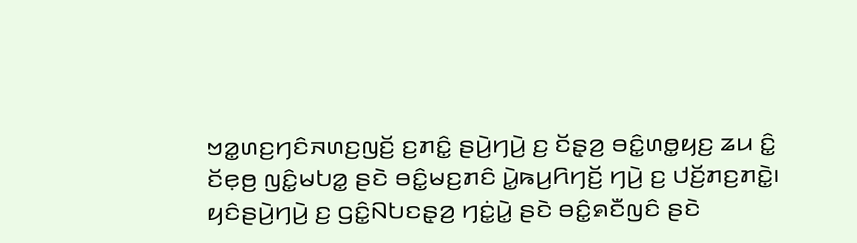ꤠꤤ꤭ꤛꤢ꤬ꤚꤢꤨꤏꤛꤢ꤬ꤜꤢꤩ꤬ ꤢ꤬ꤊꤢꤨ꤭ ꤔꤣꤧ꤬ꤚꤣꤧ꤬ ꤢ꤬ ꤢꤩꤔ꤫ꤤ꤬ ꤋꤢꤨ꤭ꤛꤥ꤭ꤟꤢ꤬ ꤘꤣ ꤢꤨ꤭ ꤢꤩꤕ꤫ꤥ꤬ ꤜꤢꤨ꤭ꤗꤝꤤ꤭ ꤔꤢꤧ ꤋꤢꤨ꤭ꤗꤢ꤬ꤊꤢꤨ ꤣꤧ꤭ꤒꤣ꤬ꤖꤚꤢꤩ꤬ ꤚꤣꤧ꤬ ꤢ꤬ ꤓꤢꤩ꤬ꤊꤢ꤬ꤊꤢꤧ꤭꤯
ꤟꤢꤨꤔꤣꤧ꤬ꤚꤣꤧ꤬ ꤢ꤬ ꤞꤢꤨ꤭ꤡꤝꤢꤔ꤫ꤤ꤬ ꤚꤢꤦ꤭ꤣꤧ꤭ ꤔꤢꤧ ꤋꤢꤨ꤭ꤎꤢꤪꤜꤢꤨ ꤔꤢꤧ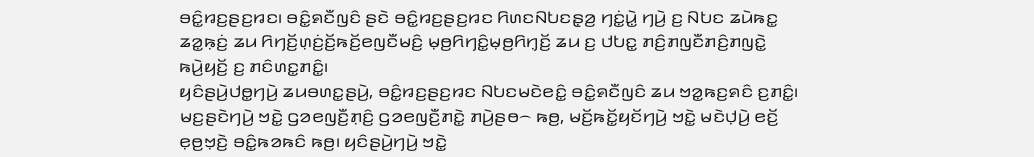ꤋꤢꤨ꤭ꤙꤢ꤬ꤔꤢ꤬ꤙꤢ꤯ ꤋꤢꤨ꤭ꤎꤢꤪꤜꤢꤨ ꤔꤢꤧ ꤋꤢꤨ꤭ꤙꤢ꤬ꤔꤢ꤬ꤙꤢ ꤖꤛꤢꤡꤝꤢꤔ꤫ꤤ꤬ ꤚꤢꤦ꤭ꤣꤧ꤭ ꤚꤣꤧ꤬ ꤢ꤬ ꤡꤝꤢ ꤘꤣꤧꤒꤢ꤭ ꤘꤤ꤭ꤒ꤫ꤢꤦ꤬ ꤘꤣ ꤖꤚꤢꤩ꤬ꤛ꤫ꤢꤦ꤬ꤢꤩ꤬ꤒꤢꤩ꤬ꤕꤜꤢꤪꤗꤢꤨ꤬ ꤗ꤫ꤥ꤬ꤖꤚꤢꤨ꤭ꤗ꤫ꤥ꤬ꤖꤚ꤫ꤢꤩ꤬ ꤘꤣ ꤢ꤬ ꤓꤝꤢ꤭ ꤊꤢꤨ꤬ꤊꤜꤢꤪꤊꤢꤨ꤬ꤊꤜꤢꤧ꤭ ꤒꤣꤧ꤬ꤟꤢꤩ꤬ ꤢ꤬ ꤊꤢꤨꤛꤢ꤭ꤊꤢꤨ꤭꤯
ꤟꤢꤨꤔꤣꤧ꤬ꤓꤥ꤭ꤚꤣꤧ꤬ ꤘꤣꤋꤛꤢ꤭ꤔꤣꤧ꤬, ꤋꤢꤨ꤭ꤙꤢ꤬ꤔꤢ꤬ꤙꤢ ꤡꤝꤢꤗꤢꤧꤕꤢꤨ꤭ ꤋꤢꤨ꤭ꤎꤢꤪꤜꤢꤨ ꤘꤣ ꤠꤤ꤭ꤒꤢ꤬ꤎꤢꤨ ꤢ꤬ꤊꤢꤨ꤭꤯
ꤗꤢ꤬ꤔꤢꤧꤚꤣꤧ꤬ ꤠꤢꤧ꤭ ꤞꤤꤕꤜꤢꤪ꤬ꤊ꤫ꤢꤨ꤬ ꤞꤤꤕꤜꤢꤪ꤬ꤊꤢꤧ꤭ ꤊꤣꤧ꤬ꤔꤥ꤮ ꤒꤥ꤬, ꤗꤢꤩ꤬ꤒꤢꤩ꤭ꤟꤢꤩꤚꤣꤧ꤬ ꤠꤢꤧ꤭ ꤗꤢꤧꤓ꤫ꤣꤧ꤬ ꤕꤢꤩ꤬ ꤕ꤫ꤥ꤬ꤠ꤫ꤢꤧ꤬ ꤋꤢꤨ꤭ꤒꤤꤒꤢꤨ ꤒꤥ꤬꤯ ꤟꤢꤨꤔꤣꤧ꤬ꤚꤣꤧ꤬ ꤠꤢꤧ꤭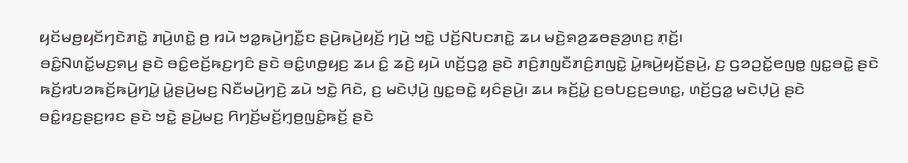ꤟꤢꤩꤗꤥ꤬ꤟꤢꤩꤚꤢꤧꤊꤢꤧ꤭ ꤊꤣꤧ꤬ꤛꤢꤧ꤭ ꤥ꤬ ꤙꤣꤧ ꤠꤤ꤭ꤒꤣꤧ꤬ꤚꤢꤪ꤭ꤢ ꤔꤣꤧ꤬ꤒꤣꤧ꤬ꤟꤢꤩ꤬ ꤚꤣꤧ꤬ ꤠꤢꤧ꤭ ꤓꤢꤩ꤬ꤡꤝꤢꤊꤢꤧ꤭ ꤘꤣ ꤗꤢꤧ꤬ꤎꤤ꤬ꤘꤥꤔꤤ꤬ꤛꤢ꤬ ꤊ꤫ꤢꤩ꤬꤯
ꤋꤢꤨ꤭ꤡꤛꤢꤩ꤭ꤗꤢ꤬ꤎꤣ꤬ ꤔꤢꤧ ꤋꤢꤨ꤭ꤕꤢꤩ꤬ꤒꤢ꤬ꤚꤢꤨ ꤔꤢꤧ ꤋꤢꤨ꤭ꤛꤥ꤭ꤟꤢ꤬ ꤘꤣ ꤢꤨ꤭ ꤘꤢꤧ꤬ ꤟꤣꤧ ꤛꤢꤩ꤬ꤞꤤ꤭ ꤔꤢꤧ ꤊꤢꤨ꤬ꤊꤜꤢꤪꤊꤢꤨ꤬ꤊꤜꤢꤧ꤭ ꤣꤧ꤭ꤒꤣꤧ꤬ꤟꤢꤩ꤬ꤔꤣꤧ꤬, ꤢ꤬ ꤞꤤꤑꤢꤩ꤭ꤕꤜꤥ꤭ ꤜꤢ꤭ꤋꤢꤧ꤭ ꤔꤢꤧ ꤒꤢꤩ꤬ꤙꤝꤤꤒꤢꤩ꤬ꤒꤣꤧ꤬ꤚꤣꤧ꤭ ꤣꤧ꤭ꤔꤣꤧ꤬ꤗꤢ꤬ ꤡꤢꤪꤗꤣꤧ꤬ꤚꤢꤧ꤬ ꤘꤣꤧ ꤠꤢꤧ꤭ ꤖꤢꤧ, ꤢ꤬ ꤗꤢꤧꤓ꤫ꤣꤧ꤬ ꤜꤢ꤭ꤋꤢꤧ꤭ ꤟꤢꤨꤔꤣꤧ꤬꤯ ꤘꤣ ꤒꤢꤩ꤬ꤣꤧ꤭ ꤢ꤬ꤋꤝꤢ꤬ꤢ꤬ꤋꤛꤢ꤭, ꤛꤢꤩ꤬ꤞꤤ꤭ ꤗꤢꤧꤓ꤫ꤣꤧ꤬ ꤔꤢꤧ ꤋꤢꤨ꤭ꤙꤢ꤬ꤔꤢ꤬ꤙꤢ ꤔꤢꤧ ꤠꤢꤧ꤭ ꤔꤣꤧ꤬ꤗꤢ꤬ ꤖꤚꤢꤩ꤬ꤗꤢꤩ꤬ꤚ꤫ꤥ꤬ꤜꤢꤨ꤭ꤒꤢꤩ꤬ ꤔꤢꤧ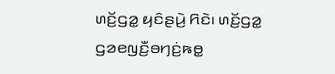ꤛꤢꤩ꤬ꤞꤤ꤭ ꤟꤢꤨꤔꤣꤧ꤬ ꤖꤢꤧ꤯ ꤛꤢꤩ꤬ꤞꤤ꤭ ꤞꤤꤕꤜꤢꤪ꤬ꤋꤚꤢꤦ꤬ꤒꤥ꤭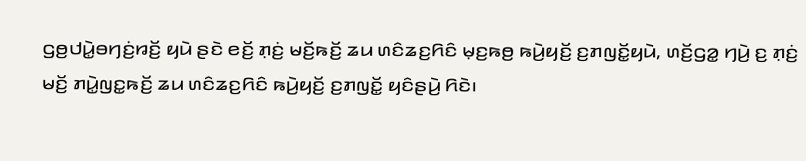ꤞꤥ꤬ꤓꤣꤧ꤭ꤋꤚꤢꤦ꤬ꤙꤢꤩ꤬ ꤟꤣꤧ ꤔꤢꤧ ꤕꤢꤩ꤬ ꤊ꤫ꤢꤦ꤬ ꤗꤢꤩ꤬ꤒꤢꤩ꤬ ꤘꤣ ꤛꤢꤨꤘꤢ꤬ꤖꤢꤨ ꤗ꤫ꤢ꤬ꤒꤥ꤬ ꤒꤣꤧ꤬ꤟꤢꤩ꤬ ꤢ꤬ꤊꤜꤢꤩ꤭ꤟꤣꤧ, ꤛꤢꤩ꤬ꤞꤤ꤭ ꤚꤣꤧ꤬ ꤢ꤬ ꤊ꤫ꤢꤦ꤬ ꤗꤢꤩ꤬ ꤊꤣꤧ꤭ꤜꤢ꤭ꤒꤢꤩ꤬ ꤘꤣ ꤛꤢꤨꤘꤢ꤬ꤖꤢꤨ ꤒꤣꤧ꤬ꤟꤢꤩ꤬ ꤢ꤬ꤊꤜꤢꤩ꤭ ꤟꤢꤨꤔꤣꤧ꤬ ꤖꤢꤧ꤯